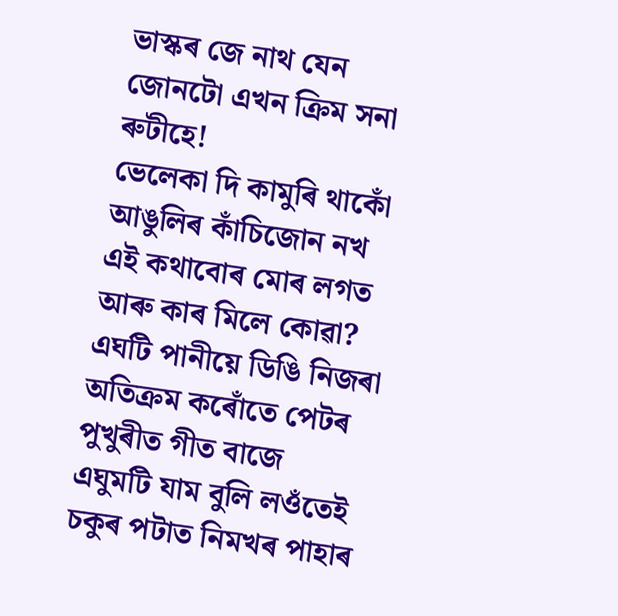ভাস্কৰ জে নাথ যেন
জোনটো এখন ক্ৰিম সনা ৰুটীহে!
ভেলেকা দি কামুৰি থাকোঁ আঙুলিৰ কাঁচিজোন নখ
এই কথাবোৰ মোৰ লগত আৰু কাৰ মিলে কোৱা?
এঘটি পানীয়ে ডিঙি নিজৰা অতিক্ৰম কৰোঁতে পেটৰ পুখুৰীত গীত বাজে
এঘুমটি যাম বুলি লওঁতেই চকুৰ পটাত নিমখৰ পাহাৰ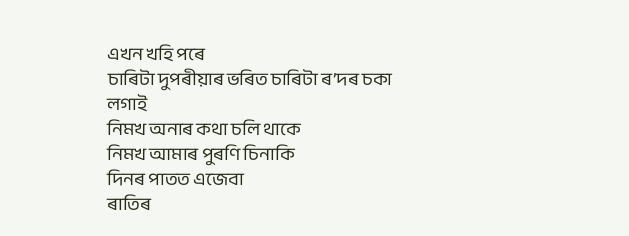এখন খহি পৰে
চাৰিটা দুপৰীয়াৰ ভৰিত চাৰিটা ৰ’দৰ চকা লগাই
নিমখ অনাৰ কথা চলি থাকে
নিমখ আমাৰ পুৰণি চিনাকি
দিনৰ পাতত এজেবা
ৰাতিৰ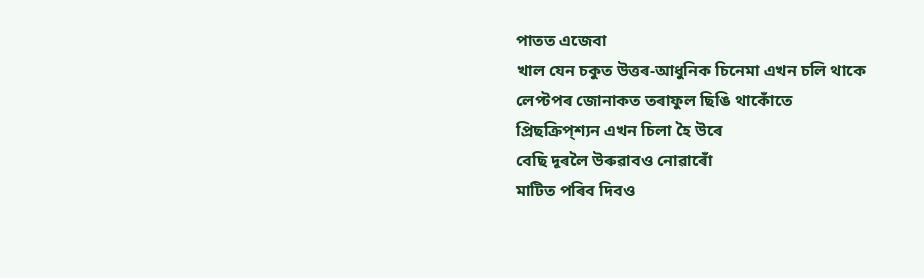পাতত এজেবা
খাল যেন চকুত উত্তৰ-আধুনিক চিনেমা এখন চলি থাকে
লেপ্টপৰ জোনাকত তৰাফুল ছিঙি থাকোঁতে
প্ৰিছক্ৰিপ্শ্যন এখন চিলা হৈ উৰে
বেছি দূৰলৈ উৰুৱাবও নোৱাৰোঁ
মাটিত পৰিব দিবও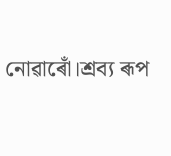নোৱাৰোঁ।শ্ৰব্য ৰূপ